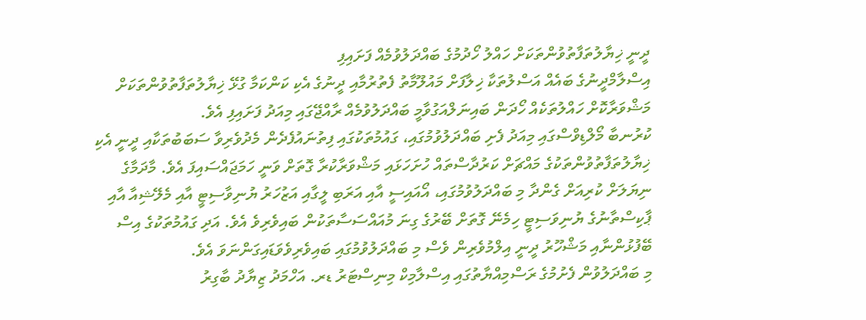ދީނީ ޚިޔާލުތަފާތުވުންތަކަށް ހައްލު ހޯދުމުގެ ބައްދަލުވުމެއް ފަށައިފި
އިސްލާމްދީނުގެ ބައެއް އަސްލުތަކާ ޚިލާފަށް މައުލޫމާތު ފެތުރުމާއި ދީނުގެ އެކި ކަންކަމާ ގުޅޭ ޚިޔާލުތަފާތުވުންތަކަށް މަޝްވަރާކޮށް ހައްލުތަކެއް ހޯދަން ބައިނަލްއަގުވާމީ ބައްދަލުވުމެއް ރާއްޖޭގައި މިއަދު ފަށައިފި އެވެ.
ކުރުނބާ މޯލްޑިވްސްގައި މިއަދު ފެށި ބައްދަލުވުމުގައި، ގައުމުތަކުގައި ފިތުނައުފެދެން މެދުވެރިވާ ސަބަބުތަކާއި ދީނީ އެކި ޚިޔާލުތަފާތުވުންތަކުގެ މައްޗަށް ކަރުދާސްތައް ހުށަހަޅައި މަޝްވަރާކުރާ ގޮތަށް ވަނީ ހަމަޖައްސައިފަ އެވެ. މާދަމާގެ ނިޔަލަށް ކުރިއަށް ގެންދާ މި ބައްދަލުވުމުގައި، އޯއައިސީ އާއި އަރަބި ލީގާއި އަޒުހަރު ޔުނިވާސިޓީ އާއި މެލޭޝިއާ އާއި ޕާކިސްތާނުގެ ޔުނިވަސިޓީ ހިމެނޭ ގޮތަށް ބޭރުގެ ގިނަ މުއައްސަސާތަކުން ބައިވެރިވެ އެވެ. އަދި ގައުމުތަކުގެ އިސް ބޭފުޅުންނާއި މަޝްހޫރު ދީނީ އިލްމުވެރިން ވެސް މި ބައްދަލުވުމުގައި ބައިވެރިވެވަޑައިގަންނަވަ އެވެ.
މި ބައްދަލުވުން ފެށުމުގެ ރަސްމިއްޔާތުގައި އިސްލާމިކް މިނިސްޓަރު ޑރ. އަހްމަދު ޒިޔާދު ބާގިރު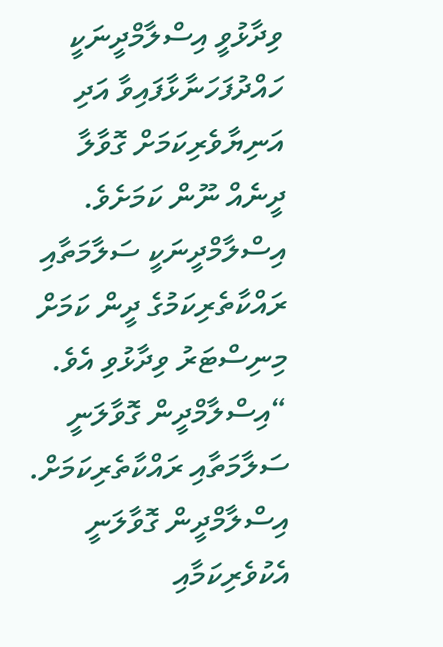ވިދާޅުވީ އިސްލާމްދީނަކީ ހައްދުފަހަނާޅާފައިވާ އަދި އަނިޔާވެރިކަމަށް ގޮވާލާ ދީނެއް ނޫން ކަމަށެވެ. އިސްލާމްދީނަކީ ސަލާމަތާއި ރައްކާތެރިކަމުގެ ދީން ކަމަށް މިނިސްޓަރު ވިދާޅުވި އެވެ.
“އިސްލާމްދީން ގޮވާލަނީ ސަލާމަތާއި ރައްކާތެރިކަމަށް. އިސްލާމްދީން ގޮވާލަނީ އެކުވެރިކަމާއި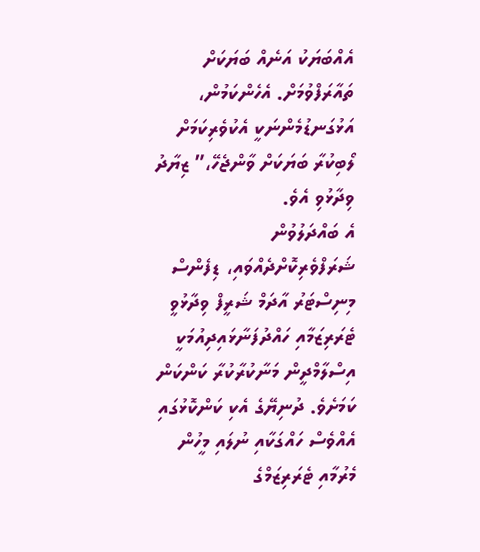އެއްބަޔަކު އަނެއް ބަޔަކަށް ތައާރަފްވުމަށް. އެހެންކަމުން، އަޅުގަނޑުމެންނަކީ އެކުވެރިކަމަށް ލޯބިކުރާ ބަޔަކަށް ވާންޖެހޭ،” ޒިޔާދު ވިދާޅުވި އެވެ.
އެ ބައްދަލުވުން ޝަރަފްވެރިކޮށްދެއްވައި، ޑިފެންސް މިނިސްޓަރު އާދަމް ޝަރީފް ވިދާޅުވީ ޓެރަރިޒަމާއި ހައްދުފަނާޅައިދިއުމަކީ އިސްލާމްދީން މަނާކުރާކުރާ ކަންކަން ކަމަށެވެ. ދުނިޔޭގެ އެކި ކަންކޮޅުގައި އެއްވެސް ހައްގަކާއި ނުލައި މީހުން މެރުމާއި ޓެރަރިޒަމްގެ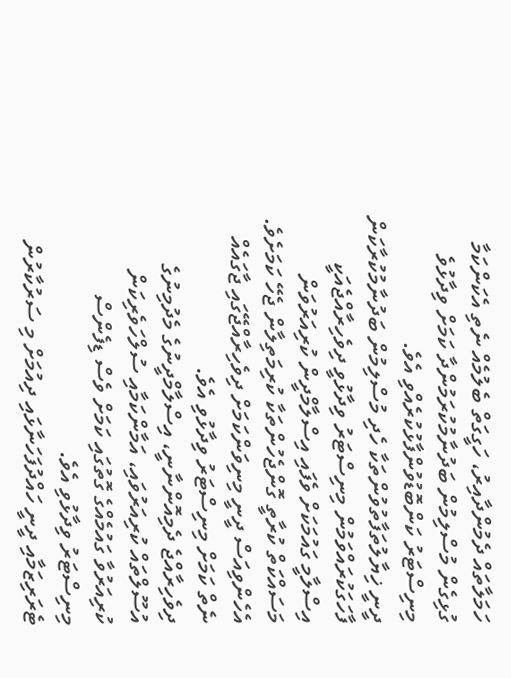ހަމަލާތައް ދެމުންދާއިރު، ހަގީގަތް ބެލުމެއް ނެތި އެކަންކަމާ ގުޅިގެން މުސްލިމުން ބަދުނާމުކުރަމުންދާ ކަމަށް ވިދާޅުވެ މިނިސްޓަރު ކަންބޮޑުވުންފާޅުކުރެއްވި އެވެ.
ދީނީ ޚިޔާލުތަފާތުވުންތަކާ ހެދި މުސްލިމުން ބަދުނާމުކުރާކަން ފާހަގަކުރައްވަމުން މިނިސްޓަރު ވިދާޅުވީ ދިވެހިރާއްޖެއަކީ އިސްލާމީ ގައުމަކަށް ވެފައި އިސްލާމްދީން ކުރިއަރުވަން މަސައްކަތް ކުރާތީ ގޮންޖެހުންތަކާ ކުރިމަތިލާން ޖެހޭ ކަމަށެވެ. އެހެންވިއަސް ދީނީ މިނިވަންކަމަށް ދިވެހިރާއްޖޭގައި ޖާގައެއް ނެތް ކަމަށް މިނިސްޓަރު ވިދާޅުވި އެވެ.
ދިވެހިރާއްޖެ ދެމިއޮންނާނީ، އިސްލާމްދީނުގެ މެދުމިނުގެ އުސޫލްތައް ކުރިއަރުވައި، އަމާންކަމާއި ސުލްހަވެރިކަން ކުރިއަރުވާ ގައުމެއްގެ ގޮތުގައި ކަމަށް ވެސް ޑިފެންސް މިނިސްޓަރު ވިދާޅުވި އެވެ.
ޓެރަރިޒަމާއި ދީނީ ހައްދުފަހަނާޅައި ދިއުމަށް މި ސަރުކާރުން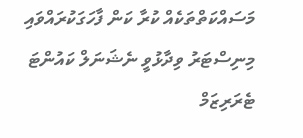މަސައްކަތްތަކެއް ކުރާ ކަން ފާހަގަކުރައްވައި މިނިސްޓަރު ވިދާޅުވީ ނެޝަނަލް ކައުންޓަ ޓެރަރިޒަމް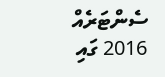ސެންޓަރެއް 2016 ގައި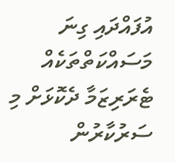އުފައްދައި ގިނަ މަސައްކަތްތަކެއް ޓެރަރިޒަމާ ދެކޮޅަށް މި ސަރުކާރުން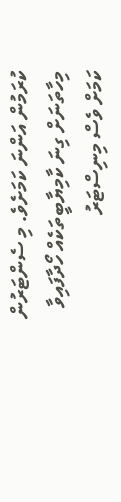ކުރަމުން އަންނަ ކަމަށެވެ. މި ސެންޓަރުން މިހާތަނަށް ގިނަ ކާމިޔާބީތަކެއް ހޯދާފައިވާ ކަމަށް ވެސް މިނިސްޓަރު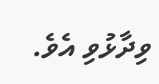ވިދާޅުވި އެވެ.